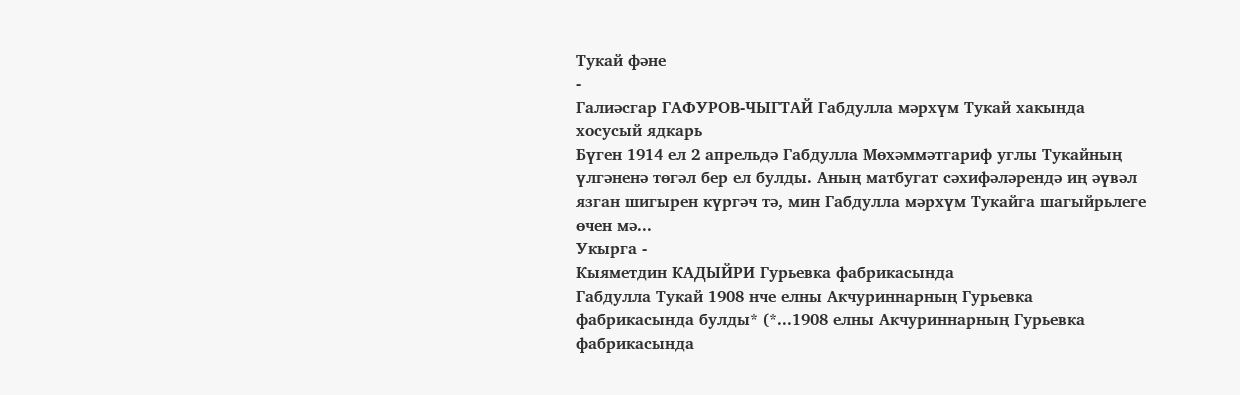Тукай фәне
-
Галиәсгар ГАФУРОВ-ЧЫГТАЙ Габдулла мәрхүм Тукай хакында хосусый ядкарь
Бүген 1914 ел 2 апрельдә Габдулла Мөхәммәтгариф углы Тукайның үлгәненә төгәл бер ел булды. Аның матбугат сәхифәләрендә иң әүвәл язган шигырен күргәч тә, мин Габдулла мәрхүм Тукайга шагыйрьлеге өчен мә...
Укырга -
Кыяметдин КАДЫЙРИ Гурьевка фабрикасында
Габдулла Тукай 1908 нче елны Акчуриннарның Гурьевка фабрикасында булды* (*...1908 елны Акчуриннарның Гурьевка фабрикасында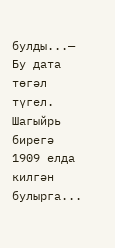булды...— Бу дата төгәл түгел. Шагыйрь бирегә 1909 елда килгән булырга...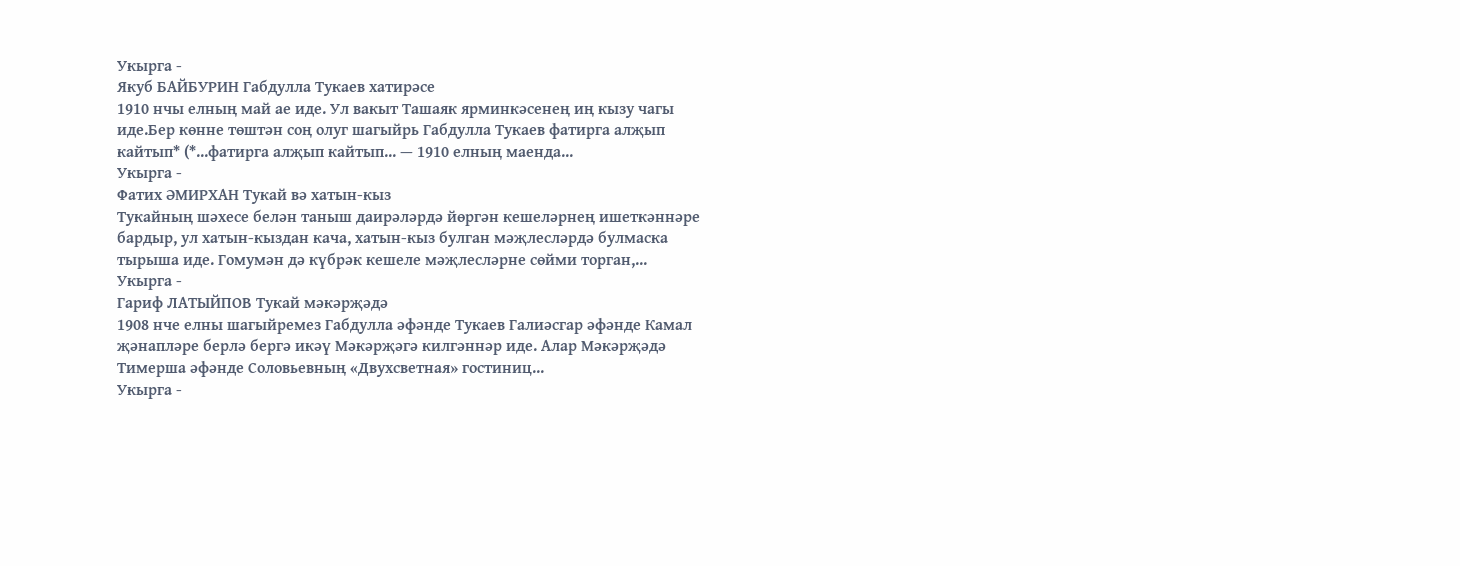Укырга -
Якуб БАЙБУРИН Габдулла Тукаев хатирәсе
1910 нчы елның май ае иде. Ул вакыт Ташаяк ярминкәсенең иң кызу чагы иде.Бер көнне төштән соң олуг шагыйрь Габдулла Тукаев фатирга алҗып кайтып* (*...фатирга алҗып кайтып... — 1910 елның маенда...
Укырга -
Фатих ӘМИРХАН Тукай вә хатын-кыз
Тукайның шәхесе белән таныш даирәләрдә йөргән кешеләрнең ишеткәннәре бардыр, ул хатын-кыздан кача, хатын-кыз булган мәҗлесләрдә булмаска тырыша иде. Гомумән дә күбрәк кешеле мәҗлесләрне сөйми торган,...
Укырга -
Гариф ЛАТЫЙПОВ Тукай мәкәрҗәдә
1908 нче елны шагыйремез Габдулла әфәнде Тукаев Галиәсгар әфәнде Камал җәнапләре берлә бергә икәү Мәкәрҗәгә килгәннәр иде. Алар Мәкәрҗәдә Тимерша әфәнде Соловьевның «Двухсветная» гостиниц...
Укырга -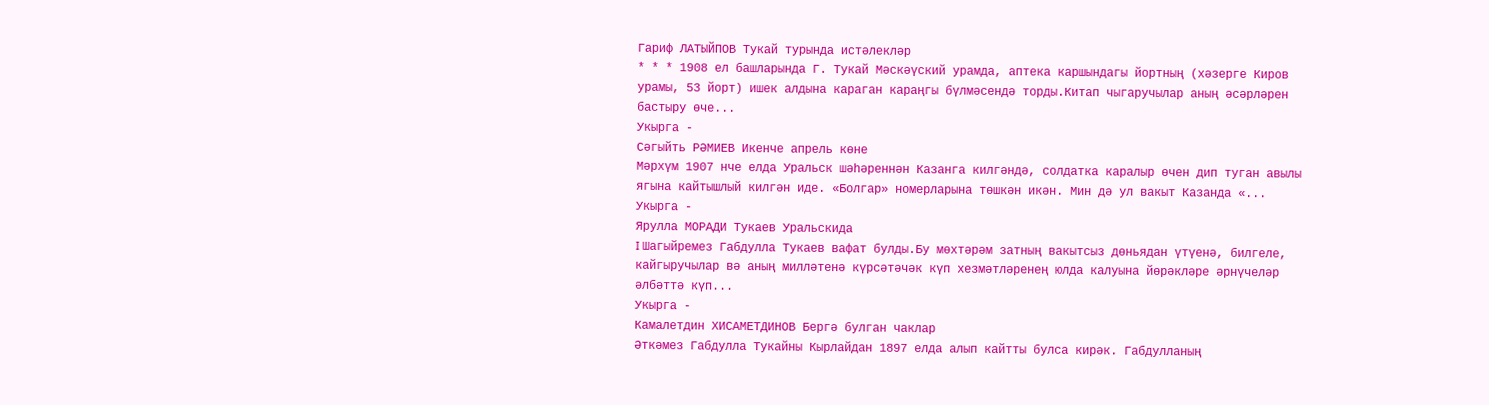Гариф ЛАТЫЙПОВ Тукай турында истәлекләр
* * * 1908 ел башларында Г. Тукай Мәскәүский урамда, аптека каршындагы йортның (хәзерге Киров урамы, 53 йорт) ишек алдына караган караңгы бүлмәсендә торды.Китап чыгаручылар аның әсәрләрен бастыру өче...
Укырга -
Сәгыйть РӘМИЕВ Икенче апрель көне
Мәрхүм 1907 нче елда Уральск шәһәреннән Казанга килгәндә, солдатка каралыр өчен дип туган авылы ягына кайтышлый килгән иде. «Болгар» номерларына төшкән икән. Мин дә ул вакыт Казанда «...
Укырга -
Ярулла МОРАДИ Тукаев Уральскида
I Шагыйремез Габдулла Тукаев вафат булды.Бу мөхтәрәм затның вакытсыз дөньядан үтүенә, билгеле, кайгыручылар вә аның милләтенә күрсәтәчәк күп хезмәтләренең юлда калуына йөрәкләре әрнүчеләр әлбәттә күп...
Укырга -
Камалетдин ХИСАМЕТДИНОВ Бергә булган чаклар
Әткәмез Габдулла Тукайны Кырлайдан 1897 елда алып кайтты булса кирәк. Габдулланың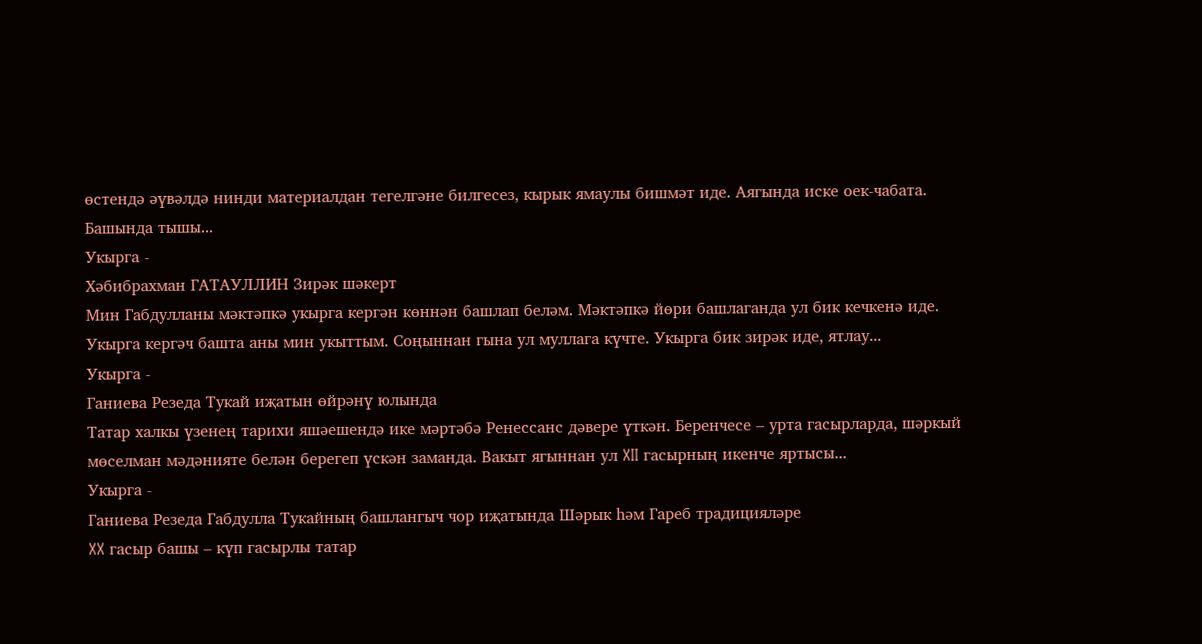өстендә әүвәлдә нинди материалдан тегелгәне билгесез, кырык ямаулы бишмәт иде. Аягында иске оек-чабата. Башында тышы...
Укырга -
Хәбибрахман ГАТАУЛЛИН Зирәк шәкерт
Мин Габдулланы мәктәпкә укырга кергән көннән башлап беләм. Мәктәпкә йөри башлаганда ул бик кечкенә иде. Укырга кергәч башта аны мин укыттым. Соңыннан гына ул муллага күчте. Укырга бик зирәк иде, ятлау...
Укырга -
Ганиева Резеда Тукай иҗатын өйрәнү юлында
Татар халкы үзенең тарихи яшәешендә ике мәртәбә Ренессанс дәвере үткән. Беренчесе – урта гасырларда, шәркый мөселман мәдәнияте белән берегеп үскән заманда. Вакыт ягыннан ул XII гасырның икенче яртысы...
Укырга -
Ганиева Резеда Габдулла Тукайның башлангыч чор иҗатында Шәрык һәм Гареб традицияләре
XX гасыр башы – күп гасырлы татар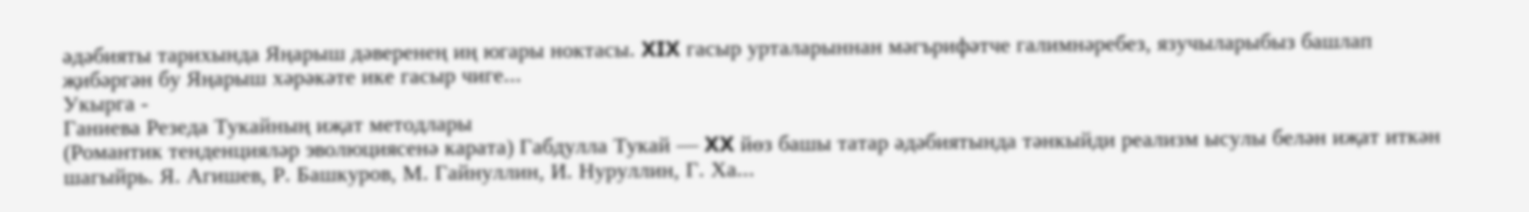әдәбияты тарихында Яңарыш дәверенең иң югары ноктасы. XIX гасыр урталарыннан мәгърифәтче галимнәребез, язучыларыбыз башлап җибәргән бу Яңарыш хәрәкәте ике гасыр чиге...
Укырга -
Ганиева Резеда Тукайның иҗат методлары
(Романтик тенденцияләр эволюциясенә карата) Габдулла Тукай — XX йөз башы татар әдәбиятында тәнкыйди реализм ысулы белән иҗат иткән шагыйрь. Я. Агишев, Р. Башкуров, М. Гайнуллин, И. Нуруллин, Г. Ха...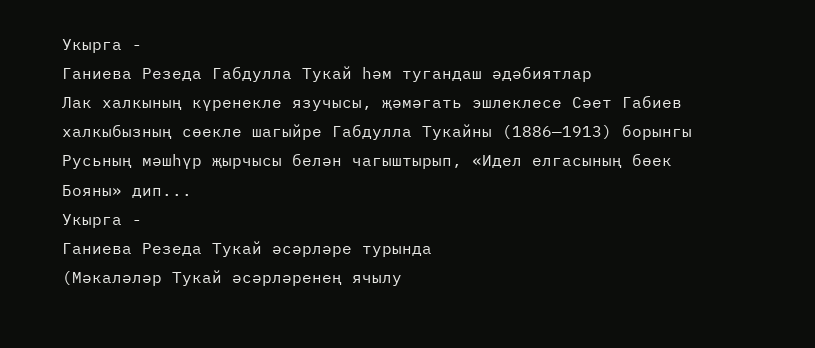Укырга -
Ганиева Резеда Габдулла Тукай һәм тугандаш әдәбиятлар
Лак халкының күренекле язучысы, җәмәгать эшлеклесе Сәет Габиев халкыбызның сөекле шагыйре Габдулла Тукайны (1886—1913) борынгы Русьның мәшһүр җырчысы белән чагыштырып, «Идел елгасының бөек Бояны» дип...
Укырга -
Ганиева Резеда Тукай әсәрләре турында
(Мәкаләләр Тукай әсәрләренең ячылу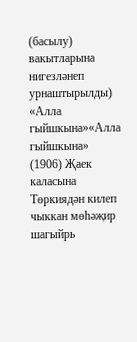(басылу) вакытларына нигезләнеп урнаштырылды) «Алла гыйшкына»«Алла гыйшкына» (1906) Җаек каласына Төркиядән килеп чыккан мөһәҗир шагыйрь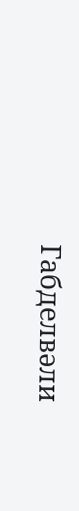Габделвәли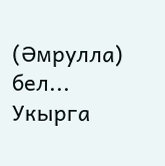(Әмрулла) бел...
Укырга